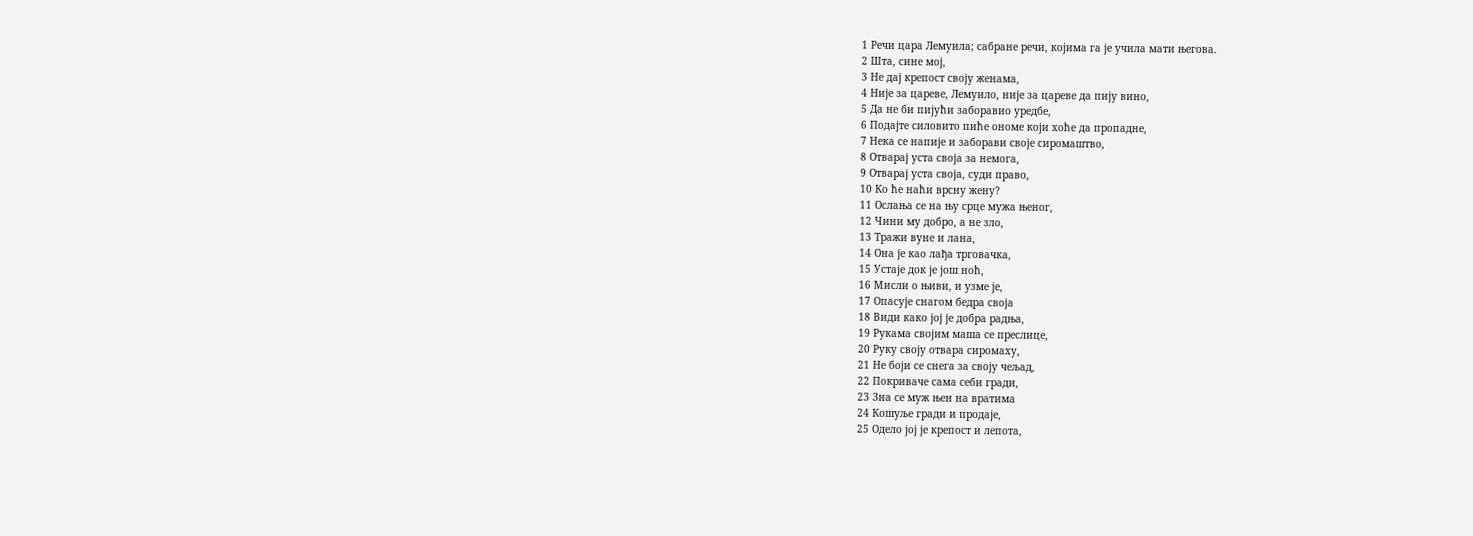1 Речи цара Лемуила; сабране речи, којима га је учила мати његова.
2 Шта, сине мој,
3 Не дај крепост своју женама,
4 Није за цареве, Лемуило, није за цареве да пију вино,
5 Да не би пијући заборавио уредбе,
6 Подајте силовито пиће ономе који хоће да пропадне,
7 Нека се напије и заборави своје сиромаштво,
8 Отварај уста своја за немога,
9 Отварај уста своја, суди право,
10 Ко ће наћи врсну жену?
11 Ослања се на њу срце мужа њеног,
12 Чини му добро, а не зло,
13 Тражи вуне и лана,
14 Она је као лађа трговачка,
15 Устаје док је још ноћ,
16 Мисли о њиви, и узме је,
17 Опасује снагом бедра своја
18 Види како јој је добра радња,
19 Рукама својим маша се преслице,
20 Руку своју отвара сиромаху,
21 Не боји се снега за своју чељад,
22 Покриваче сама себи гради,
23 Зна се муж њен на вратима
24 Кошуље гради и продаје,
25 Одело јој је крепост и лепота,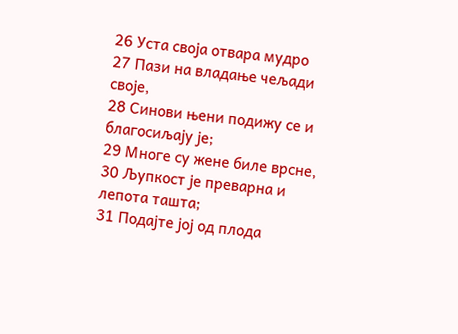26 Уста своја отвара мудро
27 Пази на владање чељади своје,
28 Синови њени подижу се и благосиљају је;
29 Многе су жене биле врсне,
30 Љупкост је преварна и лепота ташта;
31 Подајте јој од плода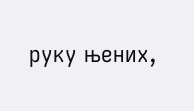руку њених,